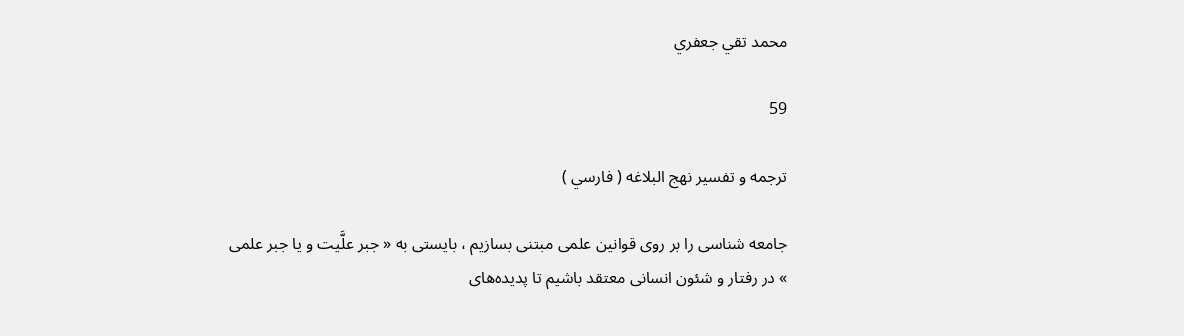محمد تقي جعفري

59

ترجمه و تفسير نهج البلاغه ( فارسي )

جامعه شناسى را بر روى قوانين علمى مبتنى بسازيم ، بايستى به « جبر علَّيت و يا جبر علمى » در رفتار و شئون انسانى معتقد باشيم تا پديده‌هاى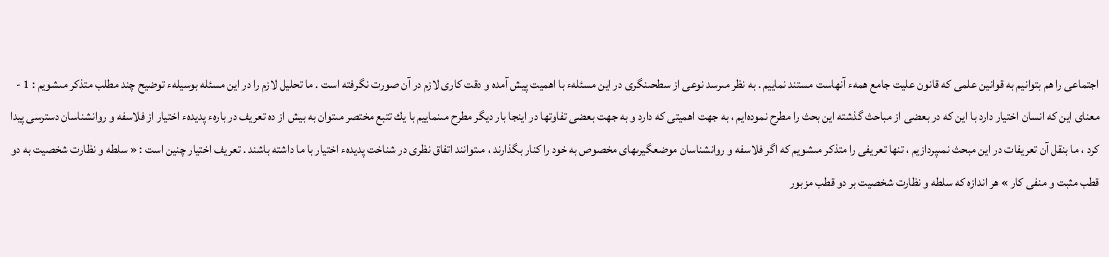اجتماعى را هم بتوانيم به قوانين علمى كه قانون عليت جامع همهء آنهاست مستند نماييم . به نظر مىرسد نوعى از سطحىنگرى در اين مسئلهء با اهميت پيش آمده و دقت كارى لازم در آن صورت نگرفته است . ما تحليل لازم را در اين مسئله بوسيلهء توضيح چند مطلب متذكر مىشويم : 1 - معناى اين كه انسان اختيار دارد با اين كه در بعضى از مباحث گذشته اين بحث را مطرح نموده‌ايم ، به جهت اهميتى كه دارد و به جهت بعضى تفاوتها در اينجا بار ديگر مطرح مىنماييم با يك تتبع مختصر مىتوان به بيش از ده تعريف در بارهء پديدهء اختيار از فلاسفه و روانشناسان دسترسى پيدا كرد ، ما بنقل آن تعريفات در اين مبحث نمىپردازيم ، تنها تعريفى را متذكر مىشويم كه اگر فلاسفه و روانشناسان موضعگيرىهاى مخصوص به خود را كنار بگذارند ، مىتوانند اتفاق نظرى در شناخت پديدهء اختيار با ما داشته باشند . تعريف اختيار چنين است : « سلطه و نظارت شخصيت به دو قطب مثبت و منفى كار » هر اندازه كه سلطه و نظارت شخصيت بر دو قطب مزبور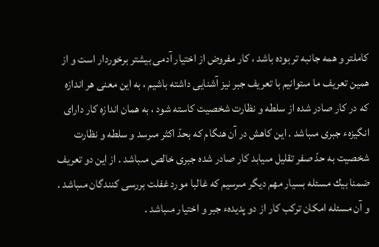كاملتر و همه جانبه تر بوده باشد ، كار مفروض از اختيار آدمى بيشتر برخوردار است و از همين تعريف ما مىتوانيم با تعريف جبر نيز آشنايى داشته باشيم ، به اين معنى هر اندازه كه در كار صادر شده از سلطه و نظارت شخصيت كاسته شود ، به همان اندازه كار داراى انگيزهء جبرى مىباشد . اين كاهش در آن هنگام كه بحدّ اكثر مىرسد و سلطه و نظارت شخصيت به حدّ صفر تقليل مىيابد كار صادر شده جبرى خالص مىباشد . از اين دو تعريف ضمنا بيك مسئله بسيار مهم ديگر مىرسيم كه غالبا مورد غفلت بررسى كنندگان مىباشد . و آن مسئله امكان تركب كار از دو پديدهء جبر و اختيار مىباشد .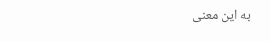به اين معنى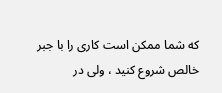كه شما ممكن است كارى را با جبر خالص شروع كنيد ، ولى در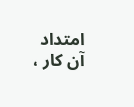امتداد آن كار ،